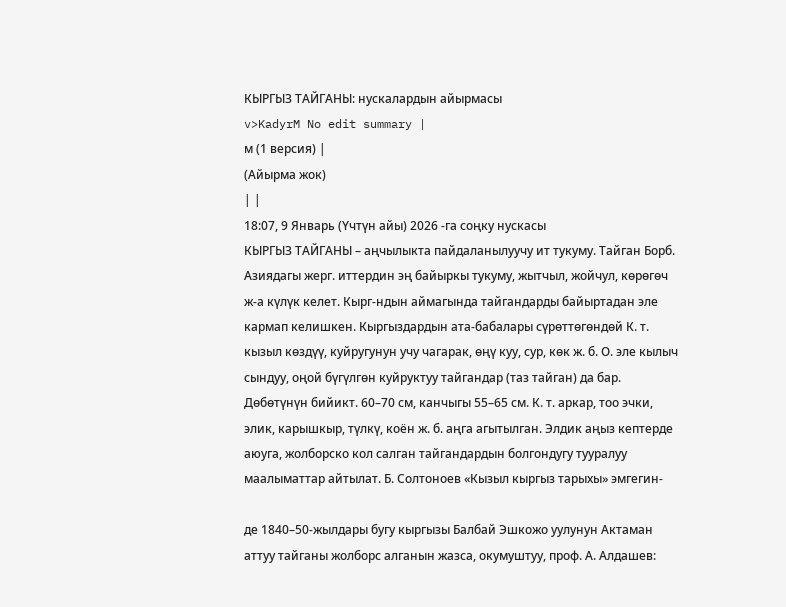КЫРГЫЗ ТАЙГАНЫ: нускалардын айырмасы
v>KadyrM No edit summary |
м (1 версия) |
(Айырма жок)
| |
18:07, 9 Январь (Үчтүн айы) 2026 -га соңку нускасы
КЫРГЫЗ ТАЙГАНЫ – аңчылыкта пайдаланылуучу ит тукуму. Тайган Борб. Азиядагы жерг. иттердин эң байыркы тукуму, жытчыл, жойчул, көрөгөч ж-а күлүк келет. Кырг-ндын аймагында тайгандарды байыртадан эле кармап келишкен. Кыргыздардын ата-бабалары сүрөттөгөндөй К. т. кызыл көздүү, куйругунун учу чагарак, өңү куу, сур, көк ж. б. О. эле кылыч сындуу, оңой бүгүлгөн куйруктуу тайгандар (таз тайган) да бар. Дөбөтүнүн бийикт. 60–70 см, канчыгы 55–65 см. К. т. аркар, тоо эчки, элик, карышкыр, түлкү, коён ж. б. аңга агытылган. Элдик аңыз кептерде аюуга, жолборско кол салган тайгандардын болгондугу тууралуу маалыматтар айтылат. Б. Солтоноев «Кызыл кыргыз тарыхы» эмгегин-

де 1840–50-жылдары бугу кыргызы Балбай Эшкожо уулунун Актаман аттуу тайганы жолборс алганын жазса, окумуштуу, проф. А. Алдашев: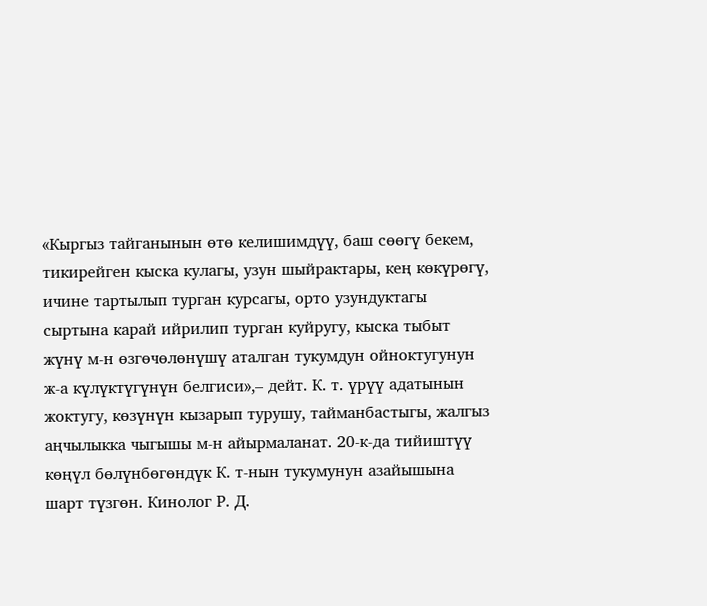«Кыргыз тайганынын өтө келишимдүү, баш сөөгү бекем, тикирейген кыска кулагы, узун шыйрактары, кең көкүрөгү, ичине тартылып турган курсагы, орто узундуктагы сыртына карай ийрилип турган куйругу, кыска тыбыт жүнү м-н өзгөчөлөнүшү аталган тукумдун ойноктугунун ж-а күлүктүгүнүн белгиси»,– дейт. К. т. үрүү адатынын жоктугу, көзүнүн кызарып турушу, тайманбастыгы, жалгыз аңчылыкка чыгышы м-н айырмаланат. 20-к-да тийиштүү көңүл бөлүнбөгөндүк К. т-нын тукумунун азайышына шарт түзгөн. Кинолог Р. Д.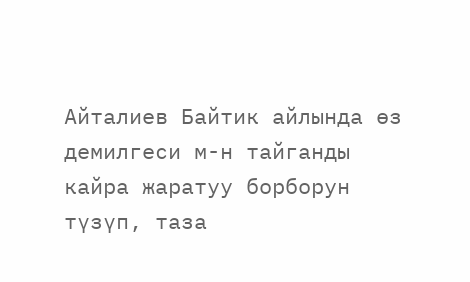Айталиев Байтик айлында өз демилгеси м-н тайганды кайра жаратуу борборун түзүп, таза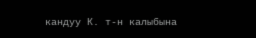кандуу К. т-н калыбына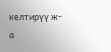келтирүү ж-а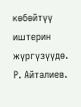көбөйтүү иштерин жүргүзүүдө.
Р. Айталиев.